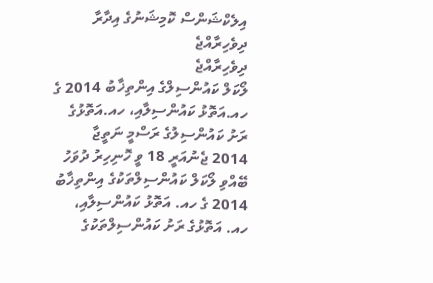އިލެކްޝަންސް ކޮމިޝަނުގެ އިދާރާ
ދިވެހިރާއްޖެ
ދިވެހިރާއްޖެ
ލޯކަލް ކައުންސިލްގެ އިންތިޚާބު 2014 ގެ ހއ.އަތޮޅު ކައުންސިލާއި، ހއ.އަތޮޅުގެ ރަށު ކައުންސިލުގެ ރަސްމީ ނަތީޖާ
2014 ޖެނުއަރީ 18 ވީ ހޮނިހިރު ދުވަހު ބޭއްވި ލޯކަލް ކައުންސިލްތަކުގެ އިންތިޚާބު 2014 ގެ ހއ. އަތޮޅު ކައުންސިލާއި، ހއ. އަތޮޅުގެ ރަށު ކައުންސިލްތަކުގެ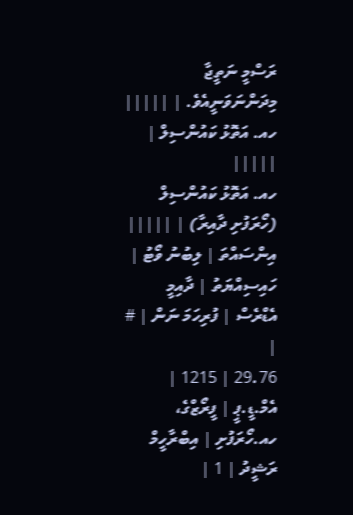ރަސްމީ ނަތީޖާ މިދަންނަވަނީއެވެ. | |||||
ހއ. އަތޮޅު ކައުންސިލް | |||||
ހއ. އަތޮޅު ކައުންސިލް (ހޯރަފުށި ދާއިރާ) | |||||
އިންސައްތަ | ލިބުނު ވޯޓު | ހައިސިއްޔަތު | ދާއިމީ އެޑްރެސް | ފުރިހަމަ ނަން | # |
29.76 | 1215 | އެމް.ޑީ.ޕީ | ފީރޯޒްގެ، ހއ.ހޯރަފުށި | އިބްރާހީމް ރަޝީދު | 1 |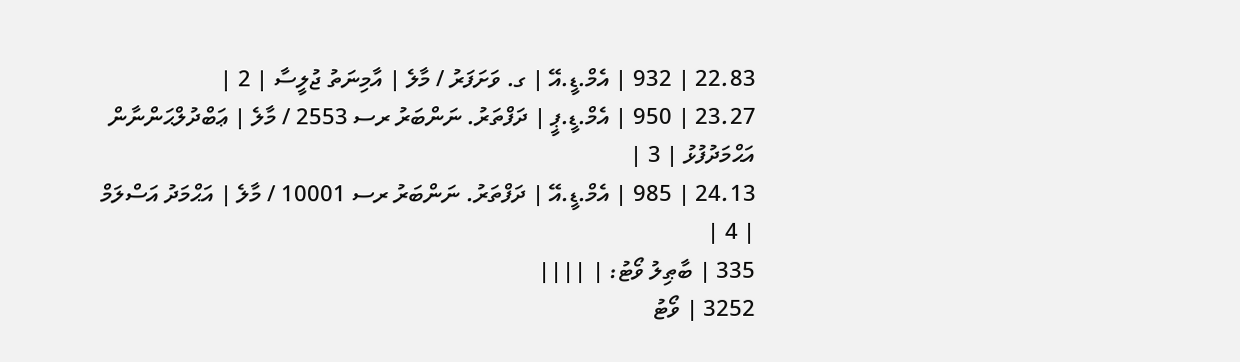22.83 | 932 | އެމް.ޑީ.އޭ | ގ. ވަށަފަރު / މާލެ | އާމިނަތު ޖުލީސާ | 2 |
23.27 | 950 | އެމް.ޑީ.ޕީ | ދަފްތަރު. ނަންބަރު ރސ 2553 / މާލެ | ޢަބްދުލްޙަންނާން އަޙްމަދުފުޅު | 3 |
24.13 | 985 | އެމް.ޑީ.އޭ | ދަފްތަރު. ނަންބަރު ރސ 10001 / މާލެ | އަޙްމަދު އަސްލަމް | 4 |
335 | ބާޠިލު ވޯޓު: | ||||
3252 | ވޯޓު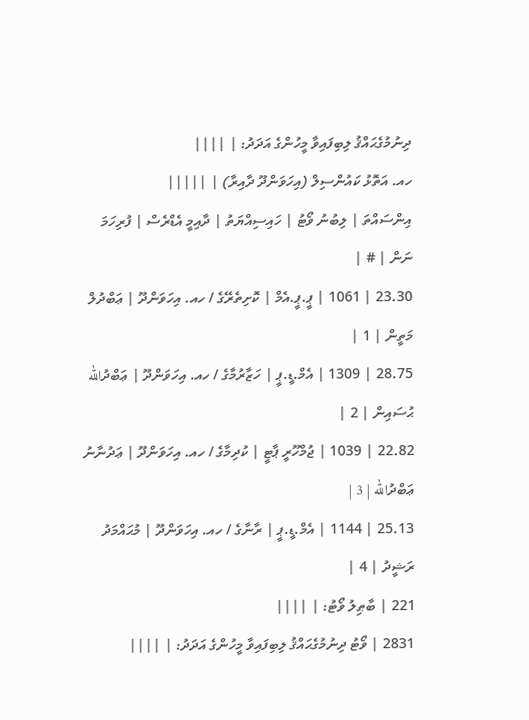ދިނުމުގެޙައްޤު ލިބިފައިވާ މީހުންގެ އަދަދު: | ||||
ހއ. އަތޮޅު ކައުންސިލް (އިހަވަންދޫ ދާއިރާ) | |||||
އިންސައްތަ | ލިބުނު ވޯޓު | ހައިސިއްޔަތު | ދާއިމީ އެޑްރެސް | ފުރިހަމަ ނަން | # |
23.30 | 1061 | ޕީ.ޕީ.އެމް | ކޮށިތެރޭގެ / ހއ. އިހަވަންދޫ | ޢަބްދުލް މަތީން | 1 |
28.75 | 1309 | އެމް.ޑީ.ޕީ | ހަޒާރުމާގެ / ހއ. އިހަވަންދޫ | ޢަބްދުالله ޙުސައިން | 2 |
22.82 | 1039 | ޖުމްހޫރީ ޕާޓީ | ކުދިމާގެ / ހއ. އިހަވަންދޫ | ޢަދުނާނު ޢަބްދުالله | 3 |
25.13 | 1144 | އެމް.ޑީ.ޕީ | ރާނާގެ / ހއ. އިހަވަންދޫ | މުޙައްމަދު ރަޝީދު | 4 |
221 | ބާޠިލު ވޯޓު: | ||||
2831 | ވޯޓު ދިނުމުގެޙައްޤު ލިބިފައިވާ މީހުންގެ އަދަދު: | ||||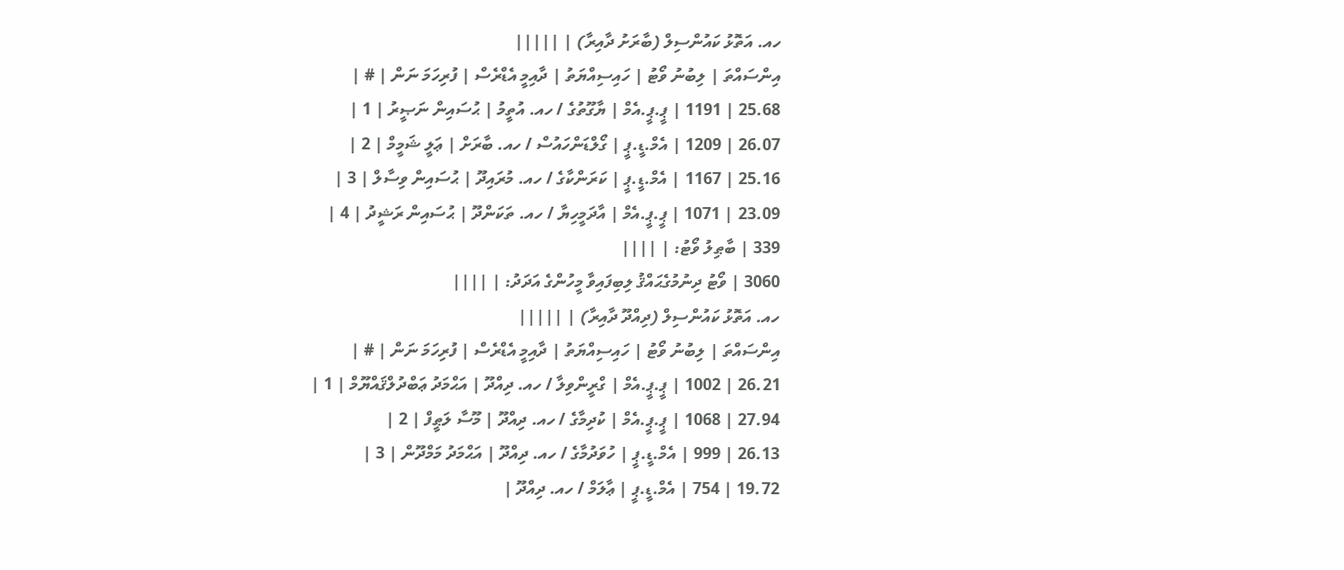ހއ. އަތޮޅު ކައުންސިލް (ބާރަށު ދާއިރާ) | |||||
އިންސައްތަ | ލިބުނު ވޯޓު | ހައިސިއްޔަތު | ދާއިމީ އެޑްރެސް | ފުރިހަމަ ނަން | # |
25.68 | 1191 | ޕީ.ޕީ.އެމް | ޔާގޫތުގެ / ހއ. އުތީމު | ޙުސައިން ނަޞީރު | 1 |
26.07 | 1209 | އެމް.ޑީ.ޕީ | ގޯލްޑަންހައުސް / ހއ. ބާރަށް | ޢަލީ ޝަމީމް | 2 |
25.16 | 1167 | އެމް.ޑީ.ޕީ | ކަރަންކާގެ / ހއ. މުރައިދޫ | ޙުސައިން ވިސާލް | 3 |
23.09 | 1071 | ޕީ.ޕީ.އެމް | އާދަމީހިޔާ / ހއ. ތަކަންދޫ | ޙުސައިން ރަޝީދު | 4 |
339 | ބާޠިލު ވޯޓު: | ||||
3060 | ވޯޓު ދިނުމުގެޙައްޤު ލިބިފައިވާ މީހުންގެ އަދަދު: | ||||
ހއ. އަތޮޅު ކައުންސިލް (ދިއްދޫ ދާއިރާ) | |||||
އިންސައްތަ | ލިބުނު ވޯޓު | ހައިސިއްޔަތު | ދާއިމީ އެޑްރެސް | ފުރިހަމަ ނަން | # |
26.21 | 1002 | ޕީ.ޕީ.އެމް | ގްރީންވިލާ / ހއ. ދިއްދޫ | އަޙްމަދު ޢަބްދުލްޤައްޔޫމް | 1 |
27.94 | 1068 | ޕީ.ޕީ.އެމް | ކުދިމާގެ / ހއ. ދިއްދޫ | މޫސާ ލަޠީފް | 2 |
26.13 | 999 | އެމް.ޑީ.ޕީ | ހުވަދުމާގެ / ހއ. ދިއްދޫ | އަޙްމަދު މަމްދޫން | 3 |
19.72 | 754 | އެމް.ޑީ.ޕީ | ޢާލަމް / ހއ. ދިއްދޫ |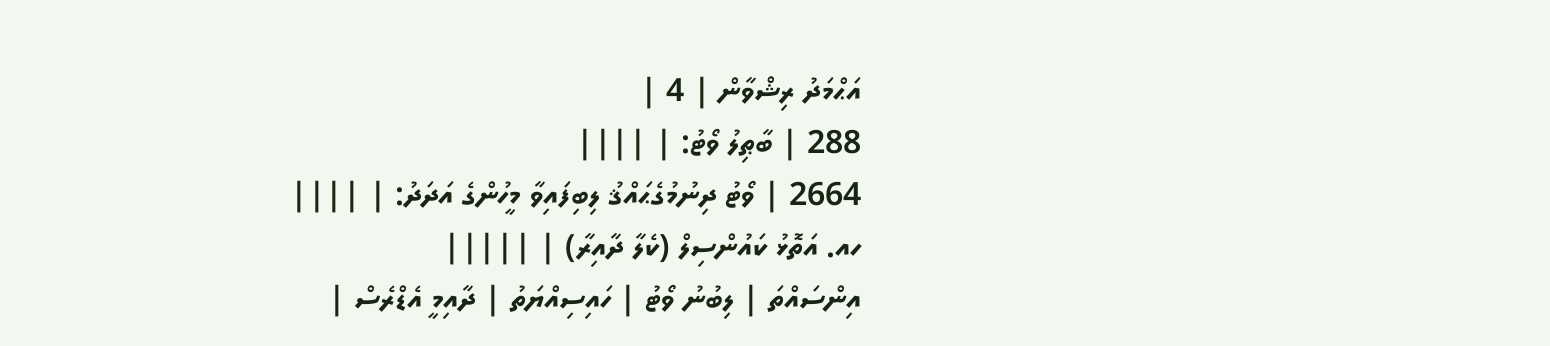އަޙްމަދު ރިޝްވާން | 4 |
288 | ބާޠިލު ވޯޓު: | ||||
2664 | ވޯޓު ދިނުމުގެޙައްޤު ލިބިފައިވާ މީހުންގެ އަދަދު: | ||||
ހއ. އަތޮޅު ކައުންސިލް (ކެލާ ދާއިރާ) | |||||
އިންސައްތަ | ލިބުނު ވޯޓު | ހައިސިއްޔަތު | ދާއިމީ އެޑްރެސް |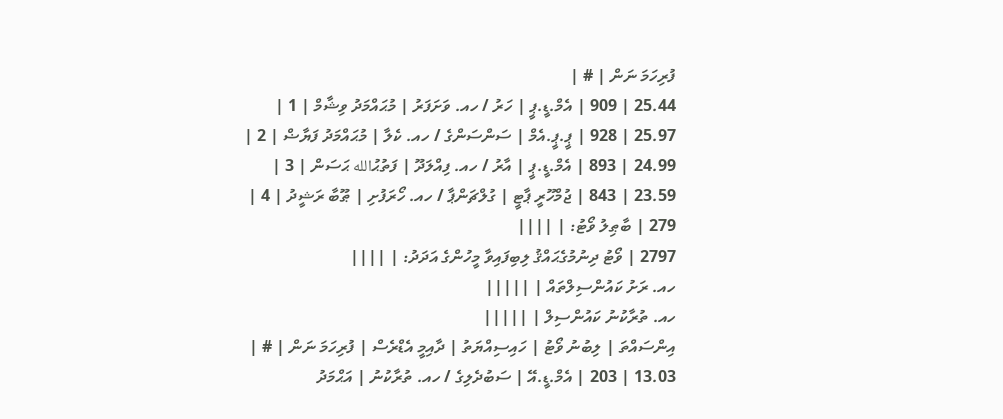ފުރިހަމަ ނަން | # |
25.44 | 909 | އެމް.ޑީ.ޕީ | ހަރު / ހއ. ވަށަފަރު | މުޙައްމަދު ވިޝާމް | 1 |
25.97 | 928 | ޕީ.ޕީ.އެމް | ސަންސަންގެ / ހއ. ކެލާ | މުޙައްމަދު ފަޔާޟް | 2 |
24.99 | 893 | އެމް.ޑީ.ޕީ | އާރު / ހއ. ފިއްލަދޫ | ފަތުޙުالله ޙަސަން | 3 |
23.59 | 843 | ޖުމްހޫރީ ޕާޓީ | ގުލްޗަންޕާ / ހއ. ހޯރަފުށި | ޠޫބާ ރަޝީދު | 4 |
279 | ބާޠިލު ވޯޓު: | ||||
2797 | ވޯޓު ދިނުމުގެޙައްޤު ލިބިފައިވާ މީހުންގެ އަދަދު: | ||||
ހއ. ރަށު ކައުންސިލްތައް | |||||
ހއ. ތުރާކުނު ކައުންސިލް | |||||
އިންސައްތަ | ލިބުނު ވޯޓު | ހައިސިއްޔަތު | ދާއިމީ އެޑްރެސް | ފުރިހަމަ ނަން | # |
13.03 | 203 | އެމް.ޑީ.އޭ | ސަބުދެލިގެ / ހއ. ތުރާކުނު | އަޙްމަދު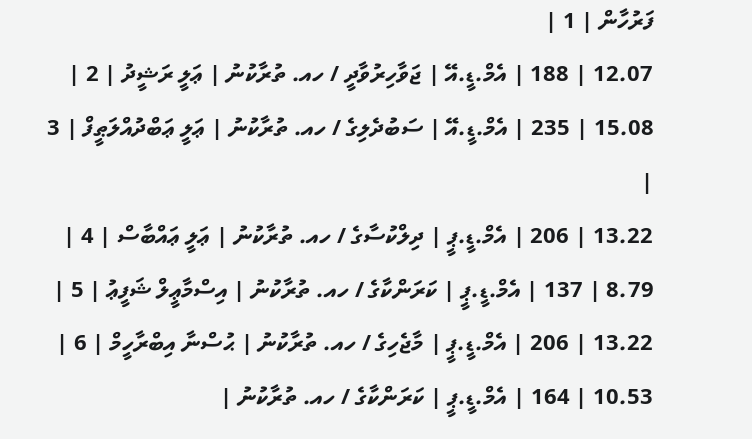ފަރުހާން | 1 |
12.07 | 188 | އެމް.ޑީ.އޭ | ޖަވާހިރުވާދީ / ހއ. ތުރާކުނު | ޢަލީ ރަޝީދު | 2 |
15.08 | 235 | އެމް.ޑީ.އޭ | ސަބުދެލިގެ / ހއ. ތުރާކުނު | ޢަލީ ޢަބްދުއްލަޠީފް | 3 |
13.22 | 206 | އެމް.ޑީ.ޕީ | ދިލްކުސާގެ / ހއ. ތުރާކުނު | ޢަލީ ޢައްބާސް | 4 |
8.79 | 137 | އެމް.ޑީ.ޕީ | ކަރަންކާގެ / ހއ. ތުރާކުނު | އިސްމާޢީލް ޝަފީޢު | 5 |
13.22 | 206 | އެމް.ޑީ.ޕީ | މާޖެހިގެ / ހއ. ތުރާކުނު | ޙުސްނާ އިބްރާހީމް | 6 |
10.53 | 164 | އެމް.ޑީ.ޕީ | ކަރަންކާގެ / ހއ. ތުރާކުނު |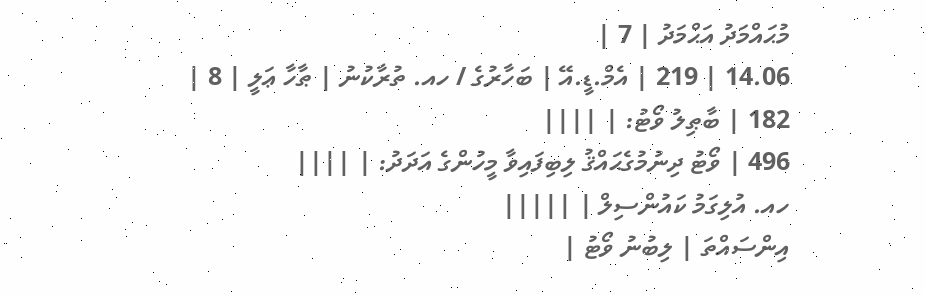މުޙައްމަދު އަޙްމަދު | 7 |
14.06 | 219 | އެމް.ޑީ.އޭ | ބަހާރުގެ / ހއ. ތުރާކުނު | ޠާހާ ޢަލީ | 8 |
182 | ބާޠިލު ވޯޓު: | ||||
496 | ވޯޓު ދިނުމުގެޙައްޤު ލިބިފައިވާ މީހުންގެ އަދަދު: | ||||
ހއ. އުލިގަމު ކައުންސިލް | |||||
އިންސައްތަ | ލިބުނު ވޯޓު |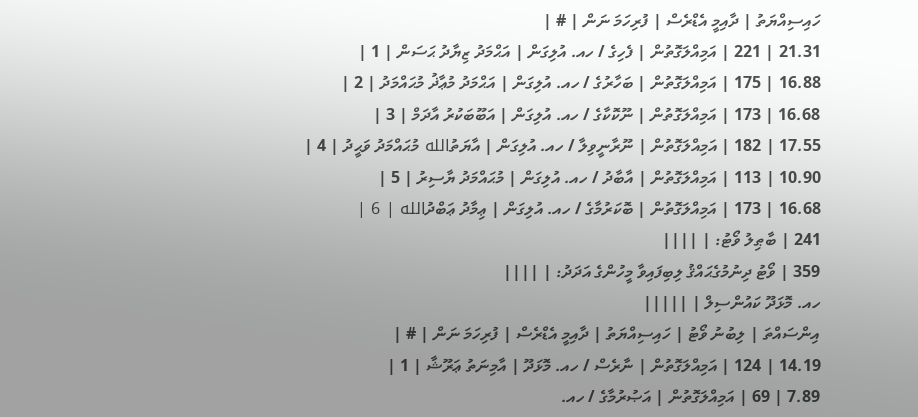ހައިސިއްޔަތު | ދާއިމީ އެޑްރެސް | ފުރިހަމަ ނަން | # |
21.31 | 221 | އަމިއްލަގޮތުން | ފެހިގެ / ހއ. އުލިގަން | އަޙްމަދު ޒިޔާދު ޙަސަން | 1 |
16.88 | 175 | އަމިއްލަގޮތުން | ބަހާރުގެ / ހއ. އުލިގަން | އަޙްމަދު މުޢާޛު މުޙައްމަދު | 2 |
16.68 | 173 | އަމިއްލަގޮތުން | ނޫކޮކާގެ / ހއ. އުލިގަން | އަބޫބަކުރު އާދަމް | 3 |
17.55 | 182 | އަމިއްލަގޮތުން | ނޫރާނީވިލާ / ހއ. އުލިގަން | އާޔަތުالله މުޙައްމަދު ވަޙީދު | 4 |
10.90 | 113 | އަމިއްލަގޮތުން | އާބާދު / ހއ. އުލިގަން | މުޙައްމަދު ޔާސިރު | 5 |
16.68 | 173 | އަމިއްލަގޮތުން | ބޮކަރުމާގެ / ހއ. އުލިގަން | ޢިމާދު ޢަބްދުالله | 6 |
241 | ބާޠިލު ވޯޓު: | ||||
359 | ވޯޓު ދިނުމުގެޙައްޤު ލިބިފައިވާ މީހުންގެ އަދަދު: | ||||
ހއ. މޮޅަދޫ ކައުންސިލް | |||||
އިންސައްތަ | ލިބުނު ވޯޓު | ހައިސިއްޔަތު | ދާއިމީ އެޑްރެސް | ފުރިހަމަ ނަން | # |
14.19 | 124 | އަމިއްލަގޮތުން | ނާރެސް / ހއ. މޮޅަދޫ | އާމިނަތު ޢަރޫޝާ | 1 |
7.89 | 69 | އަމިއްލަގޮތުން | އަޞުރުމާގެ / ހއ.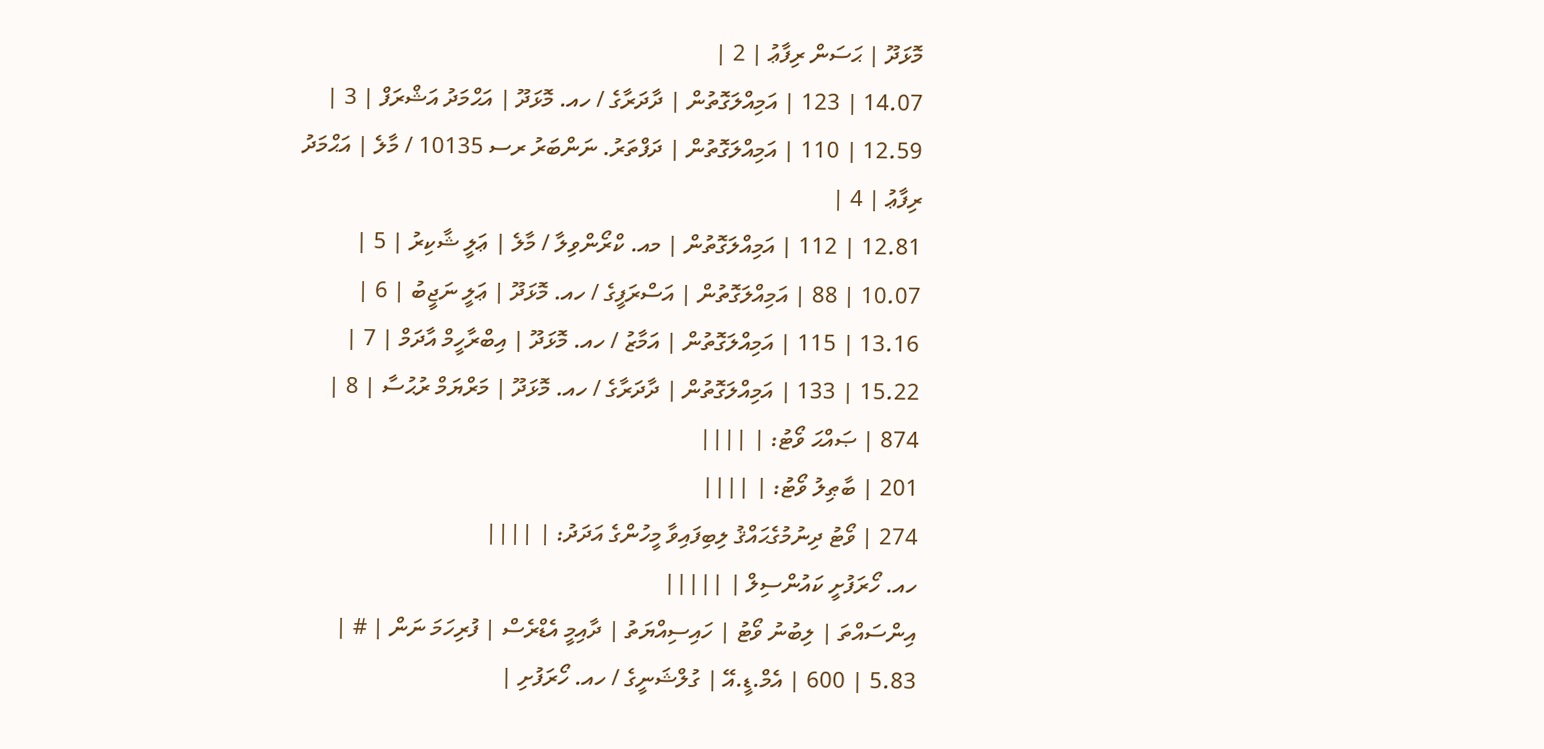މޮޅަދޫ | ޙަސަން ރިފާޢު | 2 |
14.07 | 123 | އަމިއްލަގޮތުން | ދާދަރާގެ / ހއ. މޮޅަދޫ | އަޙްމަދު އަޝްރަފް | 3 |
12.59 | 110 | އަމިއްލަގޮތުން | ދަފްތަރު. ނަންބަރު ރސ 10135 / މާލެ | އަޙްމަދު ރިފާޢު | 4 |
12.81 | 112 | އަމިއްލަގޮތުން | މއ. ކްރޯންވިލާ / މާލެ | ޢަލީ ޝާކިރު | 5 |
10.07 | 88 | އަމިއްލަގޮތުން | އަސްރަފީގެ / ހއ. މޮޅަދޫ | ޢަލީ ނަޖީބު | 6 |
13.16 | 115 | އަމިއްލަގޮތުން | އަމާޒު / ހއ. މޮޅަދޫ | އިބްރާހީމް އާދަމް | 7 |
15.22 | 133 | އަމިއްލަގޮތުން | ދާދަރާގެ / ހއ. މޮޅަދޫ | މަރްޔަމް ރުޙުސާ | 8 |
874 | ޞައްޙަ ވޯޓު: | ||||
201 | ބާޠިލު ވޯޓު: | ||||
274 | ވޯޓު ދިނުމުގެޙައްޤު ލިބިފައިވާ މީހުންގެ އަދަދު: | ||||
ހއ. ހޯރަފުށީ ކައުންސިލް | |||||
އިންސައްތަ | ލިބުނު ވޯޓު | ހައިސިއްޔަތު | ދާއިމީ އެޑްރެސް | ފުރިހަމަ ނަން | # |
5.83 | 600 | އެމް.ޑީ.އޭ | ގުލްޝަނީގެ / ހއ. ހޯރަފުށި |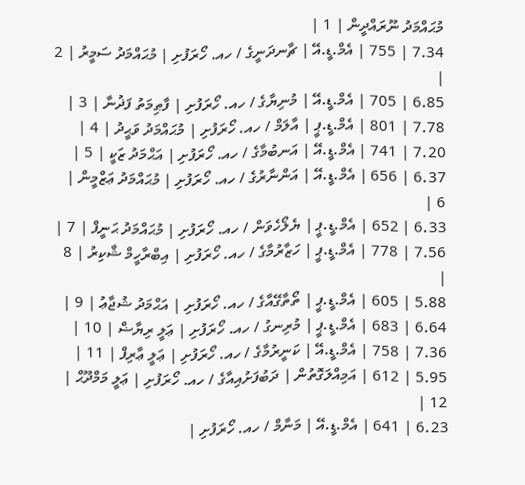މުޙައްމަދު ނޫރައްދީން | 1 |
7.34 | 755 | އެމް.ޑީ.އޭ | ޗާނދަނީގެ / ހއ. ހޯރަފުށި | މުޙައްމަދު ސަމީރު | 2 |
6.85 | 705 | އެމް.ޑީ.އޭ | މުނިޔާގެ / ހއ. ހޯރަފުށި | ފާޠިމަތު ފަޛުނާ | 3 |
7.78 | 801 | އެމް.ޑީ.ޕީ | އާލަމް / ހއ. ހޯރަފުށި | މުޙައްމަދު ވަޙީދު | 4 |
7.20 | 741 | އެމް.ޑީ.އޭ | އަނބުމާގެ / ހއ. ހޯރަފުށި | އަޙްމަދު ޒަކީ | 5 |
6.37 | 656 | އެމް.ޑީ.އޭ | އަންނާރުގެ / ހއ. ހޯރަފުށި | މުޙައްމަދު ޢަޒްމީން | 6 |
6.33 | 652 | އެމް.ޑީ.ޕީ | ޔެލޯހެވަން / ހއ. ހޯރަފުށި | މުޙައްމަދު ޙަނީފް | 7 |
7.56 | 778 | އެމް.ޑީ.ޕީ | ހަޒާރުމާގެ / ހއ. ހޯރަފުށި | އިބްރާހީމް ޝާކިރު | 8 |
5.88 | 605 | އެމް.ޑީ.ޕީ | ތޯތާގޭއާގެ / ހއ. ހޯރަފުށި | އަޙްމަދު ޝުޖާޢު | 9 |
6.64 | 683 | އެމް.ޑީ.ޕީ | މުރިނގު / ހއ. ހޯރަފުށި | ޢަލީ ރިޔާޟް | 10 |
7.36 | 758 | އެމް.ޑީ.އޭ | ކަނީރުމާގެ / ހއ. ހޯރަފުށި | ޢަލީ ޢާރިފް | 11 |
5.95 | 612 | އަމިއްލަގޮތުން | ދަބުފަށުއިއާގެ / ހއ. ހޯރަފުށި | ޢަލީ މަމްދޫޙް | 12 |
6.23 | 641 | އެމް.ޑީ.އޭ | މަނާމް / ހއ. ހޯރަފުށި |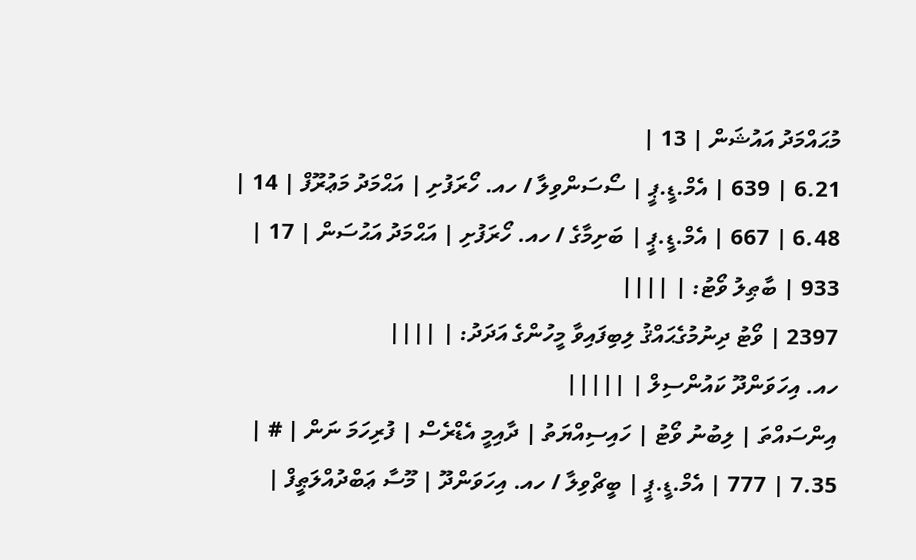މުޙައްމަދު އައުޝަން | 13 |
6.21 | 639 | އެމް.ޑީ.ޕީ | ސޯސަންވިލާ / ހއ. ހޯރަފުށި | އަޙްމަދު މަޢުރޫފް | 14 |
6.48 | 667 | އެމް.ޑީ.ޕީ | ބަށިމާގެ / ހއ. ހޯރަފުށި | އަޙްމަދު އަޙުސަން | 17 |
933 | ބާޠިލު ވޯޓު: | ||||
2397 | ވޯޓު ދިނުމުގެޙައްޤު ލިބިފައިވާ މީހުންގެ އަދަދު: | ||||
ހއ. އިހަވަންދޫ ކައުންސިލް | |||||
އިންސައްތަ | ލިބުނު ވޯޓު | ހައިސިއްޔަތު | ދާއިމީ އެޑްރެސް | ފުރިހަމަ ނަން | # |
7.35 | 777 | އެމް.ޑީ.ޕީ | ބީޗްވިލާ / ހއ. އިހަވަންދޫ | މޫސާ ޢަބްދުއްލަޠީފް |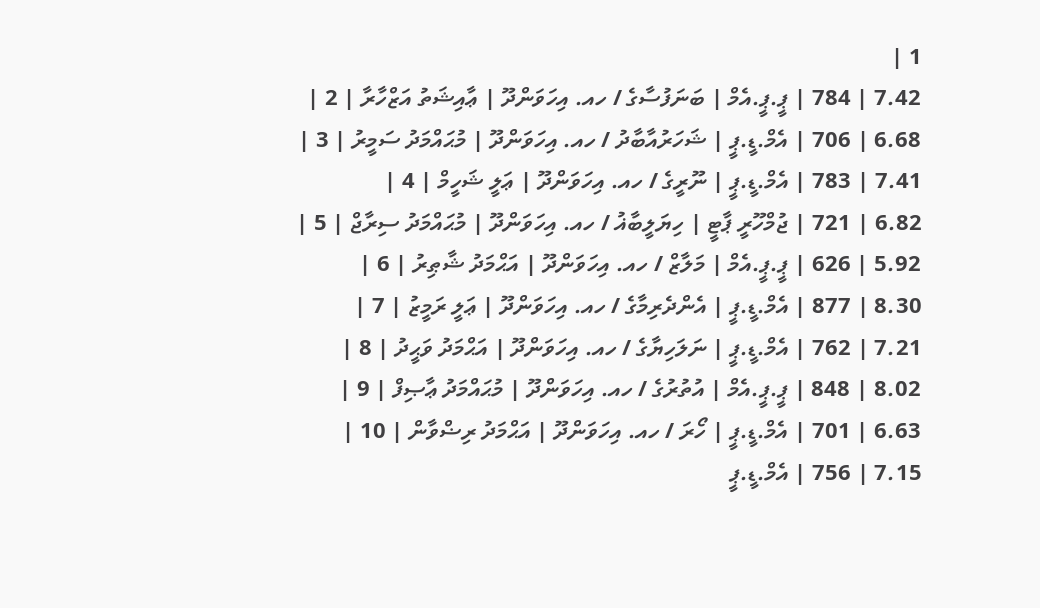1 |
7.42 | 784 | ޕީ.ޕީ.އެމް | ބަނަފުސާގެ / ހއ. އިހަވަންދޫ | ޢާއިޝަތު އަޒްހާރާ | 2 |
6.68 | 706 | އެމް.ޑީ.ޕީ | ޝަހަރުއާބާދު / ހއ. އިހަވަންދޫ | މުޙައްމަދު ސަމީރު | 3 |
7.41 | 783 | އެމް.ޑީ.ޕީ | ނޫރީގެ / ހއ. އިހަވަންދޫ | ޢަލީ ޝަހީމް | 4 |
6.82 | 721 | ޖުމްހޫރީ ޕާޓީ | ހިޔަލީބާޣު / ހއ. އިހަވަންދޫ | މުޙައްމަދު ސިރާޖް | 5 |
5.92 | 626 | ޕީ.ޕީ.އެމް | މަލާޒް / ހއ. އިހަވަންދޫ | އަޙްމަދު ޝާޠިރު | 6 |
8.30 | 877 | އެމް.ޑީ.ޕީ | އެންދެރިމާގެ / ހއ. އިހަވަންދޫ | ޢަލީ ރަމީޒު | 7 |
7.21 | 762 | އެމް.ޑީ.ޕީ | ނަލަހިޔާގެ / ހއ. އިހަވަންދޫ | އަޙްމަދު ވަޙީދު | 8 |
8.02 | 848 | ޕީ.ޕީ.އެމް | އުތުރުގެ / ހއ. އިހަވަންދޫ | މުޙައްމަދު ޢާޞިފް | 9 |
6.63 | 701 | އެމް.ޑީ.ޕީ | ހޯރަ / ހއ. އިހަވަންދޫ | އަޙްމަދު ރިޟްވާން | 10 |
7.15 | 756 | އެމް.ޑީ.ޕީ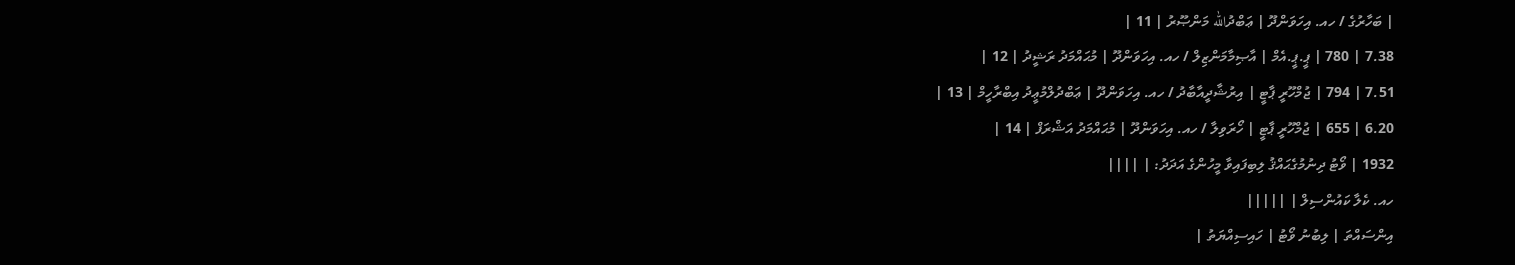| ބަހާރުގެ / ހއ. އިހަވަންދޫ | ޢަބްދުالله މަންޞޫރު | 11 |
7.38 | 780 | ޕީ.ޕީ.އެމް | އާޞިމާމަންޒިލް / ހއ. އިހަވަންދޫ | މުޙައްމަދު ރަޝީދު | 12 |
7.51 | 794 | ޖުމްހޫރީ ޕާޓީ | އިރުޝާދީއާބާދު / ހއ. އިހަވަންދޫ | ޢަބްދުލްމުޢީދު އިބްރާހީމް | 13 |
6.20 | 655 | ޖުމްހޫރީ ޕާޓީ | ހޯރަވިލާ / ހއ. އިހަވަންދޫ | މުޙައްމަދު އަޝްރަފް | 14 |
1932 | ވޯޓު ދިނުމުގެޙައްޤު ލިބިފައިވާ މީހުންގެ އަދަދު: | ||||
ހއ. ކެލާ ކައުންސިލް | |||||
އިންސައްތަ | ލިބުނު ވޯޓު | ހައިސިއްޔަތު |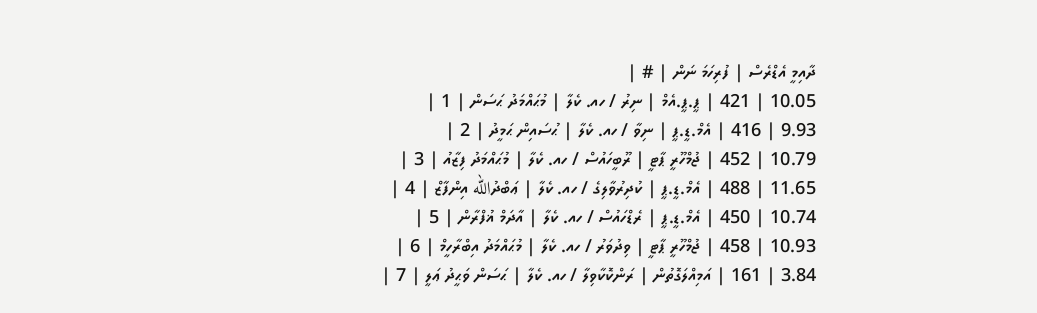ދާއިމީ އެޑްރެސް | ފުރިހަމަ ނަން | # |
10.05 | 421 | ޕީ.ޕީ.އެމް | ނިރު / ހއ. ކެލާ | މުޙައްމަދު ޙަސަން | 1 |
9.93 | 416 | އެމް.ޑީ.ޕީ | ނިވާ / ހއ. ކެލާ | ޙުސައިން ޙަމީދު | 2 |
10.79 | 452 | ޖުމްހޫރީ ޕާޓީ | ރޫބީހައުސް / ހއ. ކެލާ | މުޙައްމަދު ފިޒާއު | 3 |
11.65 | 488 | އެމް.ޑީ.ޕީ | ކުދިރުވާލިގެ / ހއ. ކެލާ | ޢަބްދުالله އިންފާޒް | 4 |
10.74 | 450 | އެމް.ޑީ.ޕީ | ރެޑްހައުސް / ހއ. ކެލާ | އާދަމް ޣުފްރާން | 5 |
10.93 | 458 | ޖުމްހޫރީ ޕާޓީ | ވިދުވަރު / ހއ. ކެލާ | މުޙައްމަދު އިބްރާހީމް | 6 |
3.84 | 161 | އަމިއްލަގޮތުން | ރަންކޮކާވިލާ / ހއ. ކެލާ | ޙަސަން ވަޙީދު ޢަލީ | 7 |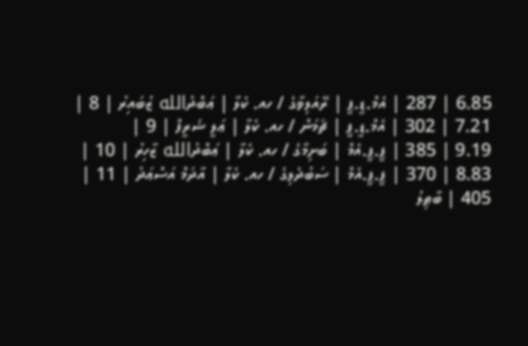6.85 | 287 | އެމް.ޑީ.ޕީ | ރޭއަލިވާގެ / ހއ. ކެލާ | ޢަބްދުالله ޒުބައިރު | 8 |
7.21 | 302 | އެމް.ޑީ.ޕީ | ޗަމަން / ހއ. ކެލާ | ޢަލީ ޝަރީފް | 9 |
9.19 | 385 | ޕީ.ޕީ.އެމް | ބަށިމާގެ / ހއ. ކެލާ | ޢަބްދުالله ޒާހިރު | 10 |
8.83 | 370 | ޕީ.ޕީ.އެމް | ސަބުދެލިގެ / ހއ. ކެލާ | އާދަމް އަސްޢަދު | 11 |
405 | ބާޠިލު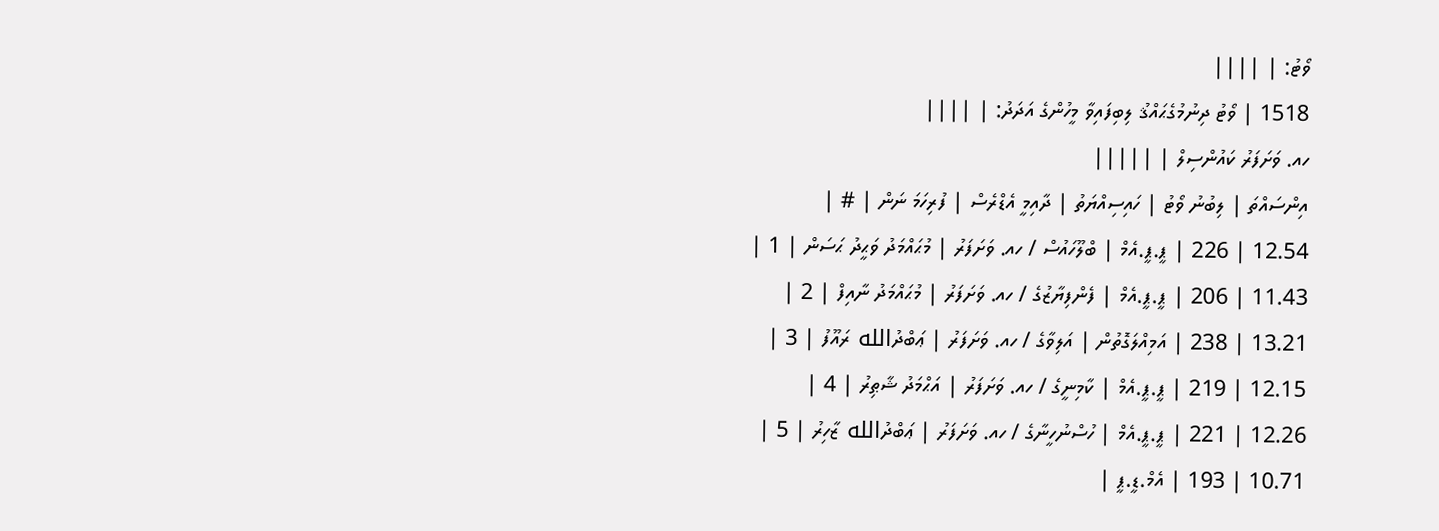ވޯޓު: | ||||
1518 | ވޯޓު ދިނުމުގެޙައްޤު ލިބިފައިވާ މީހުންގެ އަދަދު: | ||||
ހއ. ވަށަފަރު ކައުންސިލް | |||||
އިންސައްތަ | ލިބުނު ވޯޓު | ހައިސިއްޔަތު | ދާއިމީ އެޑްރެސް | ފުރިހަމަ ނަން | # |
12.54 | 226 | ޕީ.ޕީ.އެމް | ބްލޫހައުސް / ހއ. ވަށަފަރު | މުޙައްމަދު ވަޙީދު ޙަސަން | 1 |
11.43 | 206 | ޕީ.ޕީ.އެމް | ފެންފިޔާޒުގެ / ހއ. ވަށަފަރު | މުޙައްމަދު ނާއިފް | 2 |
13.21 | 238 | އަމިއްލަގޮތުން | އަލިވާގެ / ހއ. ވަށަފަރު | ޢަބްދުالله ރައޫފު | 3 |
12.15 | 219 | ޕީ.ޕީ.އެމް | ކާމިނީގެ / ހއ. ވަށަފަރު | އަޙްމަދު ޝާޠިރު | 4 |
12.26 | 221 | ޕީ.ޕީ.އެމް | ހުސްނުހީނާގެ / ހއ. ވަށަފަރު | ޢަބްދުالله ޒާހިރު | 5 |
10.71 | 193 | އެމް.ޑީ.ޕީ |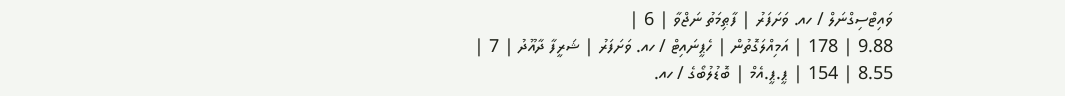ވައިޓްސިގްނަލް / ހއ. ވަށަފަރު | ފާޠިމަތު ނަޖްވާ | 6 |
9.88 | 178 | އަމިއްލަގޮތުން | ހެޕީނައިޓް / ހއ. ވަށަފަރު | ޝަރީފާ ދާއޫދު | 7 |
8.55 | 154 | ޕީ.ޕީ.އެމް | ބޮޑުލުބޯގެ / ހއ.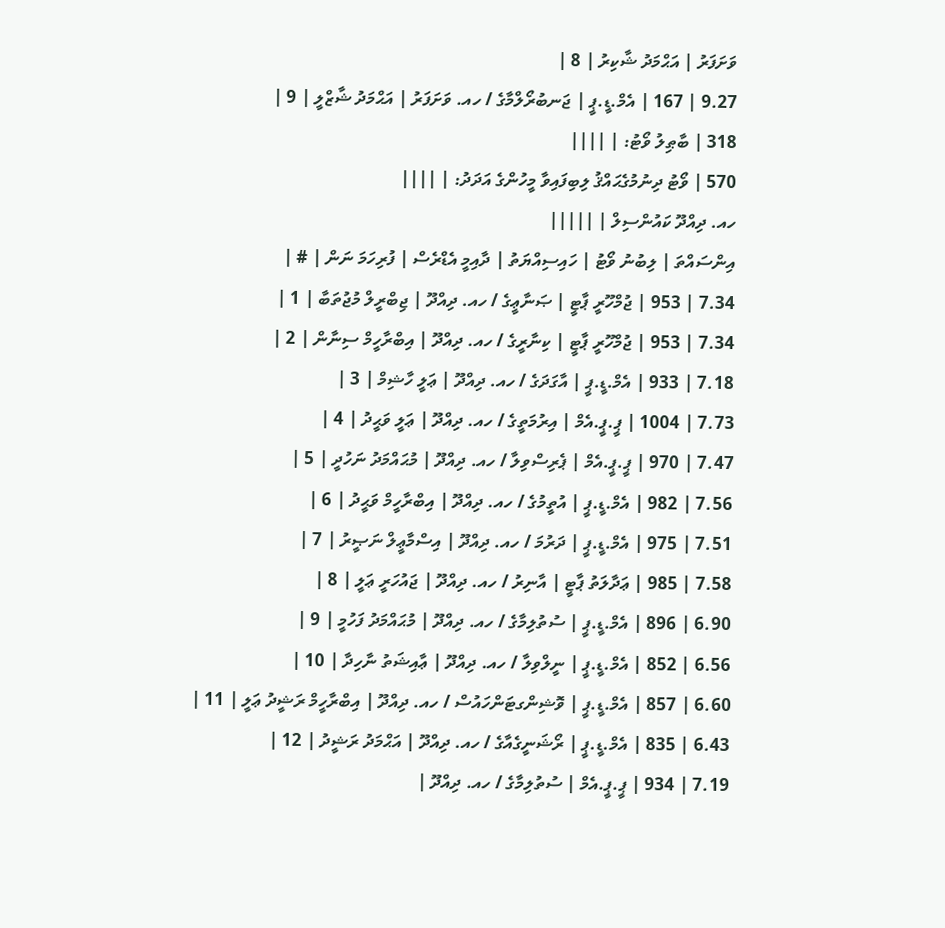ވަށަފަރު | އަޙްމަދު ޝާކިރު | 8 |
9.27 | 167 | އެމް.ޑީ.ޕީ | ޖަނބުރޯލްމާގެ / ހއ. ވަށަފަރު | އަޙްމަދު ޝާޒްލީ | 9 |
318 | ބާޠިލު ވޯޓު: | ||||
570 | ވޯޓު ދިނުމުގެޙައްޤު ލިބިފައިވާ މީހުންގެ އަދަދު: | ||||
ހއ. ދިއްދޫ ކައުންސިލް | |||||
އިންސައްތަ | ލިބުނު ވޯޓު | ހައިސިއްޔަތު | ދާއިމީ އެޑްރެސް | ފުރިހަމަ ނަން | # |
7.34 | 953 | ޖުމްހޫރީ ޕާޓީ | ޞަނާޢީގެ / ހއ. ދިއްދޫ | ޖިބްރީލް މުޖުތަބާ | 1 |
7.34 | 953 | ޖުމްހޫރީ ޕާޓީ | ކިނާރީގެ / ހއ. ދިއްދޫ | އިބްރާހީމް ސިނާން | 2 |
7.18 | 933 | އެމް.ޑީ.ޕީ | އާގަދަގެ / ހއ. ދިއްދޫ | ޢަލީ ހާޝިމް | 3 |
7.73 | 1004 | ޕީ.ޕީ.އެމް | އިރުމަތީގެ / ހއ. ދިއްދޫ | ޢަލީ ވަޙީދު | 4 |
7.47 | 970 | ޕީ.ޕީ.އެމް | ޕެރިސްވިލާ / ހއ. ދިއްދޫ | މުޙައްމަދު ނަހުދީ | 5 |
7.56 | 982 | އެމް.ޑީ.ޕީ | އުތީމުގެ / ހއ. ދިއްދޫ | އިބްރާހީމް ވަޙީދު | 6 |
7.51 | 975 | އެމް.ޑީ.ޕީ | ދަރުމަ / ހއ. ދިއްދޫ | އިސްމާޢީލް ނަޞީރު | 7 |
7.58 | 985 | ޢަދާލަތު ޕާޓީ | އާނިރު / ހއ. ދިއްދޫ | ޖައުހަރީ ޢަލީ | 8 |
6.90 | 896 | އެމް.ޑީ.ޕީ | ސުތުލިމާގެ / ހއ. ދިއްދޫ | މުޙައްމަދު ފަހުމީ | 9 |
6.56 | 852 | އެމް.ޑީ.ޕީ | ނީލްވިލާ / ހއ. ދިއްދޫ | ޢާއިޝަތު ނާހިދާ | 10 |
6.60 | 857 | އެމް.ޑީ.ޕީ | ވޮޝިންގޓަންހައުސް / ހއ. ދިއްދޫ | އިބްރާހީމް ރަޝީދު ޢަލީ | 11 |
6.43 | 835 | އެމް.ޑީ.ޕީ | ރޯޝަނީގެއާގެ / ހއ. ދިއްދޫ | އަޙްމަދު ރަޝީދު | 12 |
7.19 | 934 | ޕީ.ޕީ.އެމް | ސުތުލިމާގެ / ހއ. ދިއްދޫ |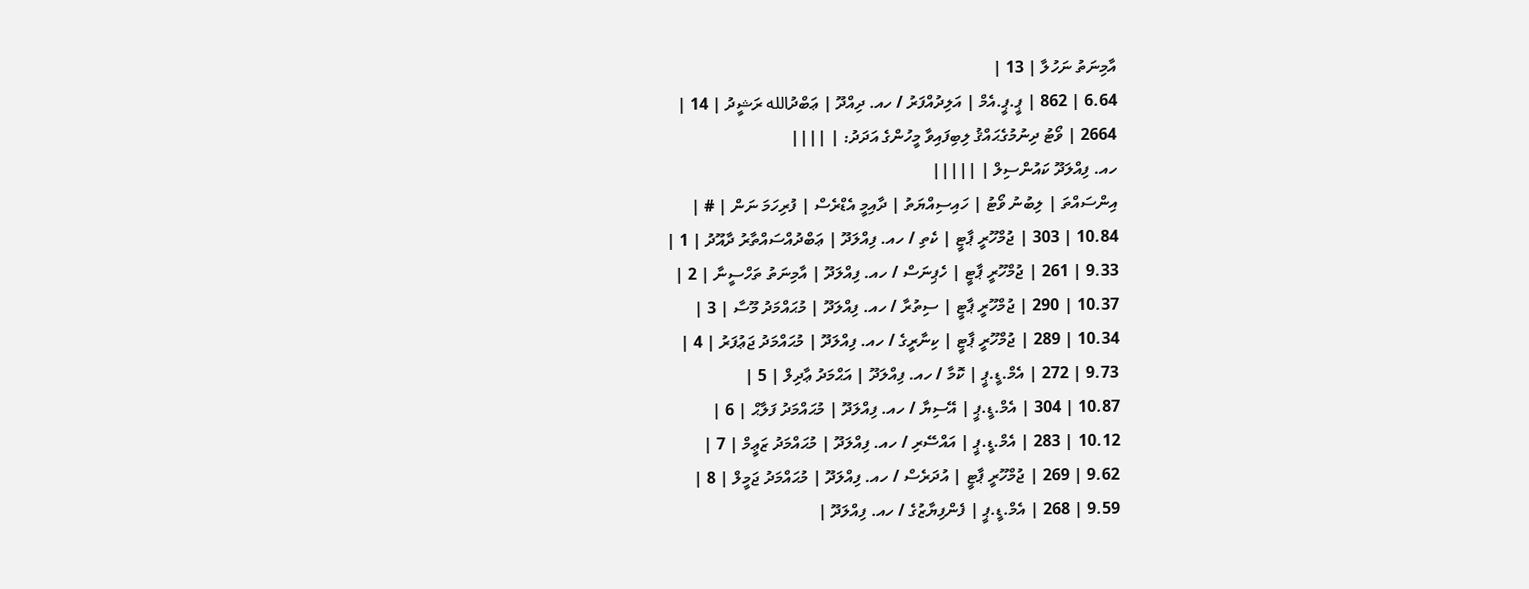އާމިނަތު ނަހުލާ | 13 |
6.64 | 862 | ޕީ.ޕީ.އެމް | އަލިދުއްފަރު / ހއ. ދިއްދޫ | ޢަބްދުالله ރަޝީދު | 14 |
2664 | ވޯޓު ދިނުމުގެޙައްޤު ލިބިފައިވާ މީހުންގެ އަދަދު: | ||||
ހއ. ފިއްލަދޫ ކައުންސިލް | |||||
އިންސައްތަ | ލިބުނު ވޯޓު | ހައިސިއްޔަތު | ދާއިމީ އެޑްރެސް | ފުރިހަމަ ނަން | # |
10.84 | 303 | ޖުމްހޫރީ ޕާޓީ | ކެތި / ހއ. ފިއްލަދޫ | ޢަބްދުއްސައްތާރު ދާއޫދު | 1 |
9.33 | 261 | ޖުމްހޫރީ ޕާޓީ | ހެޕިނަސް / ހއ. ފިއްލަދޫ | އާމިނަތު ތަހްސީނާ | 2 |
10.37 | 290 | ޖުމްހޫރީ ޕާޓީ | ސިތުރާ / ހއ. ފިއްލަދޫ | މުޙައްމަދު މޫސާ | 3 |
10.34 | 289 | ޖުމްހޫރީ ޕާޓީ | ކިނާރީގެ / ހއ. ފިއްލަދޫ | މުޙައްމަދު ޖަޢުފަރު | 4 |
9.73 | 272 | އެމް.ޑީ.ޕީ | ކޮމާ / ހއ. ފިއްލަދޫ | އަޙްމަދު ޢާދިލް | 5 |
10.87 | 304 | އެމް.ޑީ.ޕީ | އޭސިޔާ / ހއ. ފިއްލަދޫ | މުޙައްމަދު ފަލާޙް | 6 |
10.12 | 283 | އެމް.ޑީ.ޕީ | އައްސޭރި / ހއ. ފިއްލަދޫ | މުޙައްމަދު ޒަޢީމް | 7 |
9.62 | 269 | ޖުމްހޫރީ ޕާޓީ | އުދަރެސް / ހއ. ފިއްލަދޫ | މުޙައްމަދު ޖަމީލް | 8 |
9.59 | 268 | އެމް.ޑީ.ޕީ | ފެންފިޔާޒުގެ / ހއ. ފިއްލަދޫ |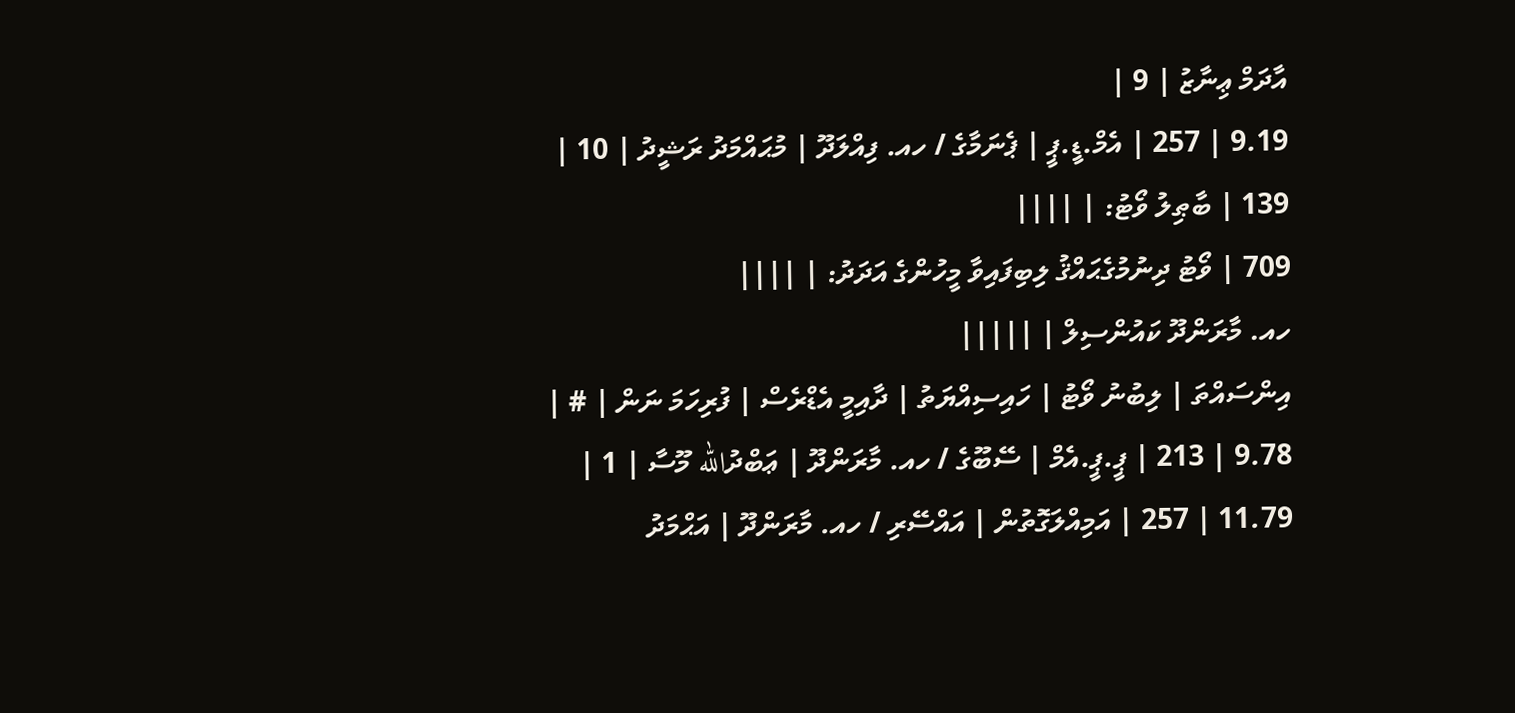އާދަމް ޢިނާޒު | 9 |
9.19 | 257 | އެމް.ޑީ.ޕީ | ޕެނަމާގެ / ހއ. ފިއްލަދޫ | މުޙައްމަދު ރަޝީދު | 10 |
139 | ބާޠިލު ވޯޓު: | ||||
709 | ވޯޓު ދިނުމުގެޙައްޤު ލިބިފައިވާ މީހުންގެ އަދަދު: | ||||
ހއ. މާރަންދޫ ކައުންސިލް | |||||
އިންސައްތަ | ލިބުނު ވޯޓު | ހައިސިއްޔަތު | ދާއިމީ އެޑްރެސް | ފުރިހަމަ ނަން | # |
9.78 | 213 | ޕީ.ޕީ.އެމް | ސޭބޫގެ / ހއ. މާރަންދޫ | ޢަބްދުالله މޫސާ | 1 |
11.79 | 257 | އަމިއްލަގޮތުން | އައްސޭރި / ހއ. މާރަންދޫ | އަޙްމަދު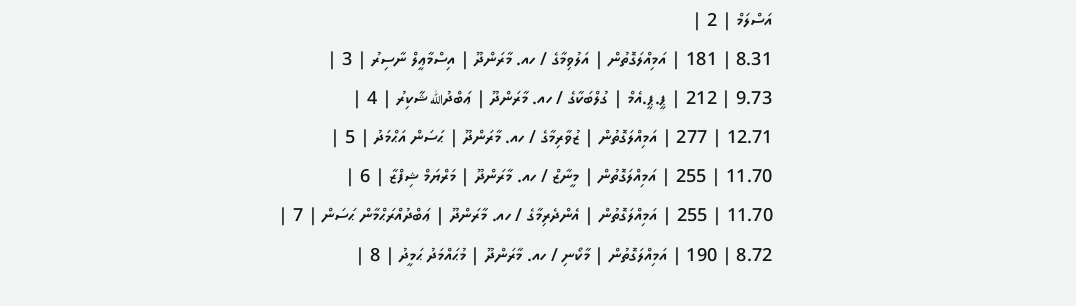އަސްލަމް | 2 |
8.31 | 181 | އަމިއްލަގޮތުން | އަލުވިމާގެ / ހއ. މާރަންދޫ | އިސްމާޢީލް ނާސިރު | 3 |
9.73 | 212 | ޕީ.ޕީ.އެމް | ގުލްބަކާގެ / ހއ. މާރަންދޫ | ޢަބްދުالله ޝާކިރު | 4 |
12.71 | 277 | އަމިއްލަގޮތުން | ޒުވާރިމާގެ / ހއ. މާރަންދޫ | ޙަސަން އަޙްމަދު | 5 |
11.70 | 255 | އަމިއްލަގޮތުން | މީނާޒް / ހއ. މާރަންދޫ | މަރްޔަމް ޝިފްޒާ | 6 |
11.70 | 255 | އަމިއްލަގޮތުން | އެންދެރިމާގެ / ހއ. މާރަންދޫ | ޢަބްދުއްރަޙްމާން ޙަސަން | 7 |
8.72 | 190 | އަމިއްލަގޮތުން | މާކޯނި / ހއ. މާރަންދޫ | މުޙައްމަދު ޙަމީދު | 8 |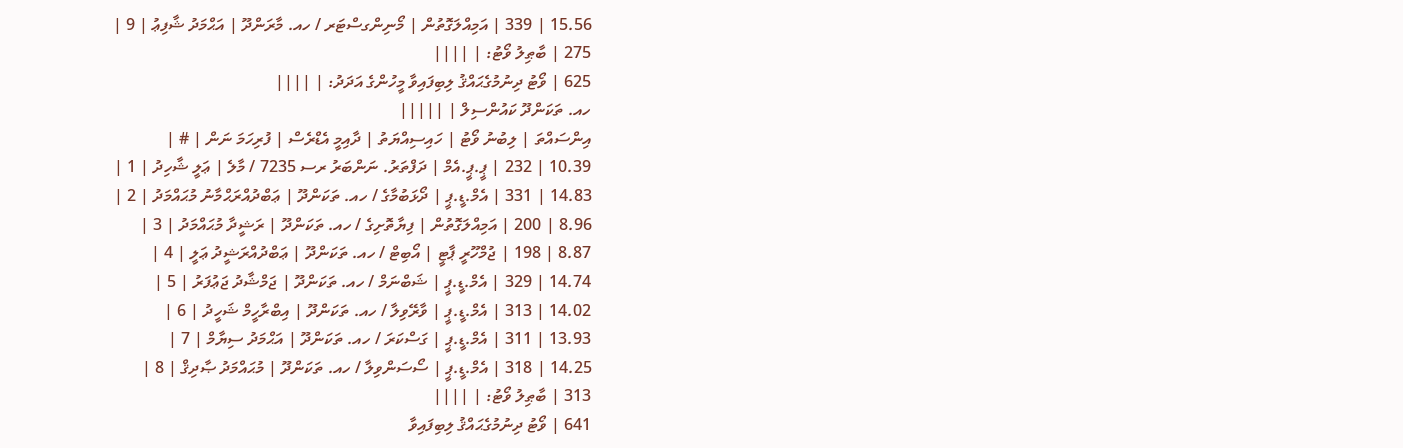15.56 | 339 | އަމިއްލަގޮތުން | މޯނިންގސްޓަރ / ހއ. މާރަންދޫ | އަޙްމަދު ޝާފިޢު | 9 |
275 | ބާޠިލު ވޯޓު: | ||||
625 | ވޯޓު ދިނުމުގެޙައްޤު ލިބިފައިވާ މީހުންގެ އަދަދު: | ||||
ހއ. ތަކަންދޫ ކައުންސިލް | |||||
އިންސައްތަ | ލިބުނު ވޯޓު | ހައިސިއްޔަތު | ދާއިމީ އެޑްރެސް | ފުރިހަމަ ނަން | # |
10.39 | 232 | ޕީ.ޕީ.އެމް | ދަފްތަރު. ނަންބަރު ރސ 7235 / މާލެ | ޢަލީ ޝާހިދު | 1 |
14.83 | 331 | އެމް.ޑީ.ޕީ | ދޯޅަބުމާގެ / ހއ. ތަކަންދޫ | ޢަބްދުއްރަޙްމާނު މުޙައްމަދު | 2 |
8.96 | 200 | އަމިއްލަގޮތުން | ފިޔާތޮށިގެ / ހއ. ތަކަންދޫ | ރަޝީދާ މުޙައްމަދު | 3 |
8.87 | 198 | ޖުމްހޫރީ ޕާޓީ | އޯބިޓް / ހއ. ތަކަންދޫ | ޢަބްދުއްރަޝީދު ޢަލީ | 4 |
14.74 | 329 | އެމް.ޑީ.ޕީ | ޝަބްނަމް / ހއ. ތަކަންދޫ | ޖަމްޝާދު ޖަޢުފަރު | 5 |
14.02 | 313 | އެމް.ޑީ.ޕީ | ވާރޭވިލާ / ހއ. ތަކަންދޫ | އިބްރާހީމް ޝަހީދު | 6 |
13.93 | 311 | އެމް.ޑީ.ޕީ | ގަސްކަރަ / ހއ. ތަކަންދޫ | އަޙްމަދު ސިޔާމް | 7 |
14.25 | 318 | އެމް.ޑީ.ޕީ | ސޯސަންވިލާ / ހއ. ތަކަންދޫ | މުޙައްމަދު ޞާދިޤް | 8 |
313 | ބާޠިލު ވޯޓު: | ||||
641 | ވޯޓު ދިނުމުގެޙައްޤު ލިބިފައިވާ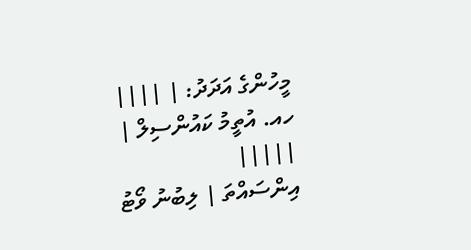މީހުންގެ އަދަދު: | ||||
ހއ. އުތީމު ކައުންސިލް | |||||
އިންސައްތަ | ލިބުނު ވޯޓު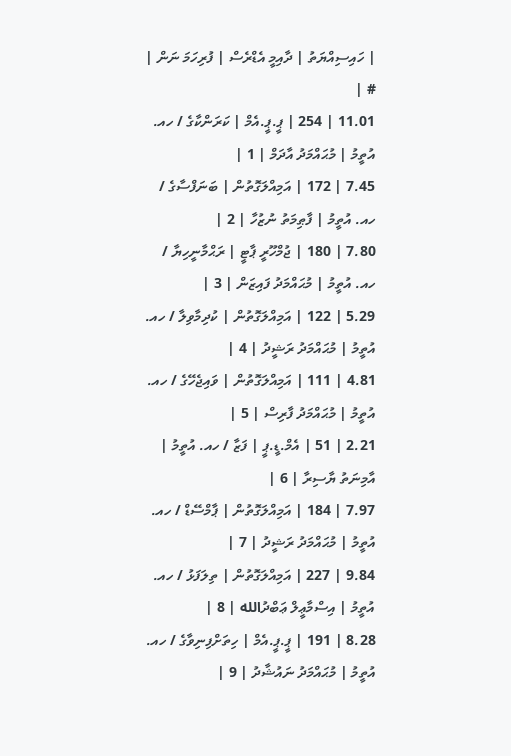| ހައިސިއްޔަތު | ދާއިމީ އެޑްރެސް | ފުރިހަމަ ނަން | # |
11.01 | 254 | ޕީ.ޕީ.އެމް | ކަރަންކާގެ / ހއ. އުތީމު | މުޙައްމަދު އާދަމް | 1 |
7.45 | 172 | އަމިއްލަގޮތުން | ބަނަފްސާގެ / ހއ. އުތީމު | ފާޠިމަތު ނުޒުހާ | 2 |
7.80 | 180 | ޖުމްހޫރީ ޕާޓީ | ރަޙްމާނީހިޔާ / ހއ. އުތީމު | މުޙައްމަދު ފައިޒަން | 3 |
5.29 | 122 | އަމިއްލަގޮތުން | ކުދިމާވިލާ / ހއ. އުތީމު | މުޙައްމަދު ރަޝީދު | 4 |
4.81 | 111 | އަމިއްލަގޮތުން | ވައިޖެހޭގެ / ހއ. އުތީމު | މުޙައްމަދު ފާރިސް | 5 |
2.21 | 51 | އެމް.ޑީ.ޕީ | ފަޒާ / ހއ. އުތީމު | އާމިނަތު ޔާސިރާ | 6 |
7.97 | 184 | އަމިއްލަގޮތުން | ޕާމްސޭޑް / ހއ. އުތީމު | މުޙައްމަދު ރަޝީދު | 7 |
9.84 | 227 | އަމިއްލަގޮތުން | ތިލަފަޅު / ހއ. އުތީމު | އިސްމާޢީލް ޢަބްދުالله | 8 |
8.28 | 191 | ޕީ.ޕީ.އެމް | ހިތަށްފިނިވާގެ / ހއ. އުތީމު | މުޙައްމަދު ނައުޝާދު | 9 |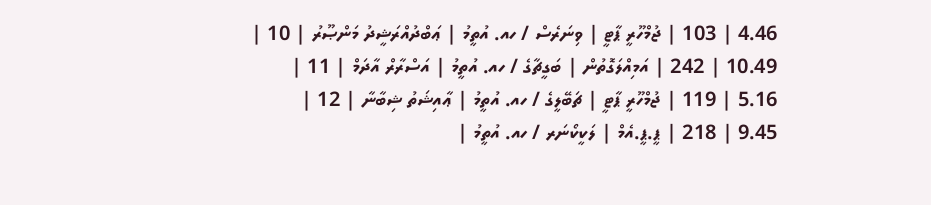4.46 | 103 | ޖުމްހޫރީ ޕާޓީ | ވިނަރެސް / ހއ. އުތީމު | ޢަބްދުއްރަޝީދު މަންޞޫރު | 10 |
10.49 | 242 | އަމިއްލަގޮތުން | ބަގީޗާގެ / ހއ. އުތީމު | އަސްރާރް އާދަމް | 11 |
5.16 | 119 | ޖުމްހޫރީ ޕާޓީ | ޗަބޭލީގެ / ހއ. އުތީމު | ޢާއިޝަތު ޝިބާނާ | 12 |
9.45 | 218 | ޕީ.ޕީ.އެމް | ލަކީކޯނަރ / ހއ. އުތީމު |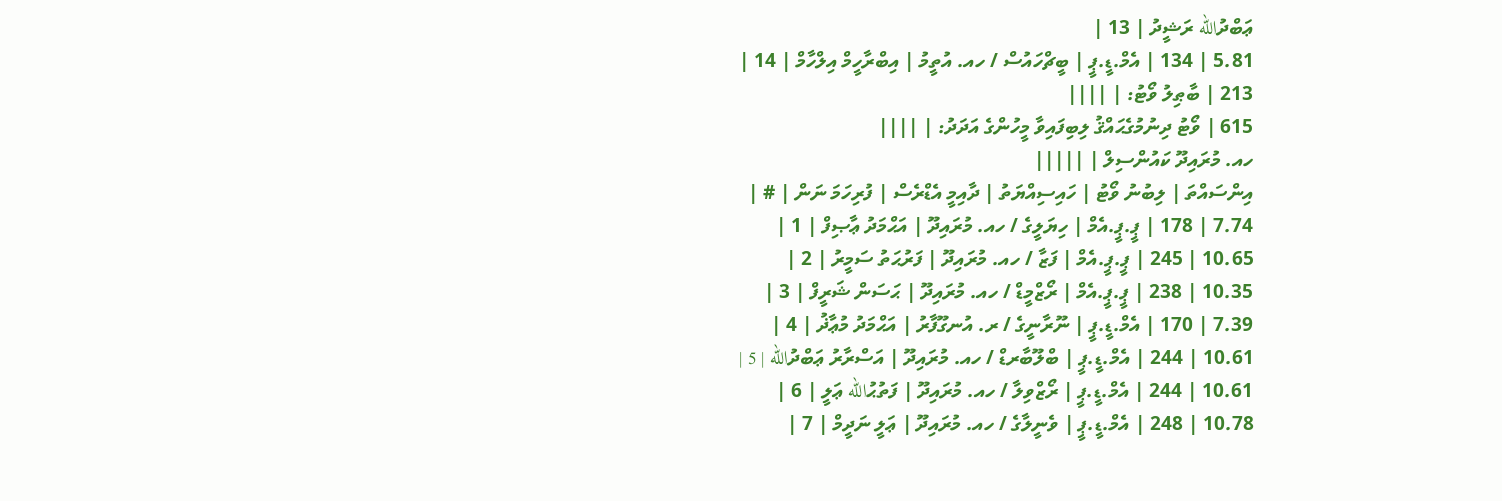ޢަބްދުالله ރަޝީދު | 13 |
5.81 | 134 | އެމް.ޑީ.ޕީ | ބީޗްހައުސް / ހއ. އުތީމު | އިބްރާހީމް އިލްހާމް | 14 |
213 | ބާޠިލު ވޯޓު: | ||||
615 | ވޯޓު ދިނުމުގެޙައްޤު ލިބިފައިވާ މީހުންގެ އަދަދު: | ||||
ހއ. މުރައިދޫ ކައުންސިލް | |||||
އިންސައްތަ | ލިބުނު ވޯޓު | ހައިސިއްޔަތު | ދާއިމީ އެޑްރެސް | ފުރިހަމަ ނަން | # |
7.74 | 178 | ޕީ.ޕީ.އެމް | ހިޔަލީގެ / ހއ. މުރައިދޫ | އަޙްމަދު ޢާޞިފް | 1 |
10.65 | 245 | ޕީ.ޕީ.އެމް | ފަޒާ / ހއ. މުރައިދޫ | ފަރުޙަތު ސަމީރު | 2 |
10.35 | 238 | ޕީ.ޕީ.އެމް | ރޯޒްމީޑް / ހއ. މުރައިދޫ | ޙަސަން ޝަރީފް | 3 |
7.39 | 170 | އެމް.ޑީ.ޕީ | ނޫރާނީގެ / ރ. އުނގޫފާރު | އަޙްމަދު މުޢާޛު | 4 |
10.61 | 244 | އެމް.ޑީ.ޕީ | ބްލޫބާރޑް / ހއ. މުރައިދޫ | އަސްރާރު ޢަބްދުالله | 5 |
10.61 | 244 | އެމް.ޑީ.ޕީ | ރޯޒްވިލާ / ހއ. މުރައިދޫ | ފަތުޙުالله ޢަލީ | 6 |
10.78 | 248 | އެމް.ޑީ.ޕީ | ވެނީލާގެ / ހއ. މުރައިދޫ | ޢަލީ ނަދީމް | 7 |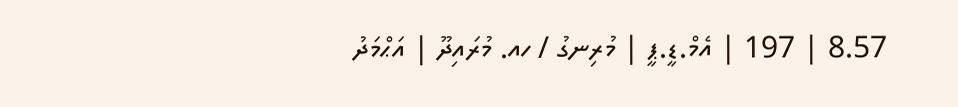8.57 | 197 | އެމް.ޑީ.ޕީ | މުރިނގު / ހއ. މުރައިދޫ | އަޙްމަދު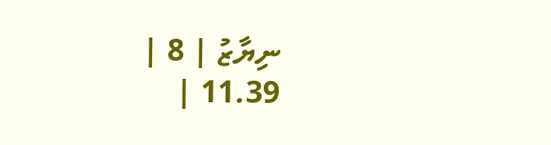ނިޔާޒު | 8 |
11.39 |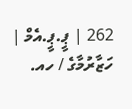262 | ޕީ.ޕީ.އެމް | ހަޒާރުމާގެ / ހއ.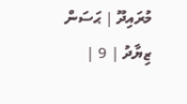މުރައިދޫ | ޙަސަން ޒިޔާދު | 9 |